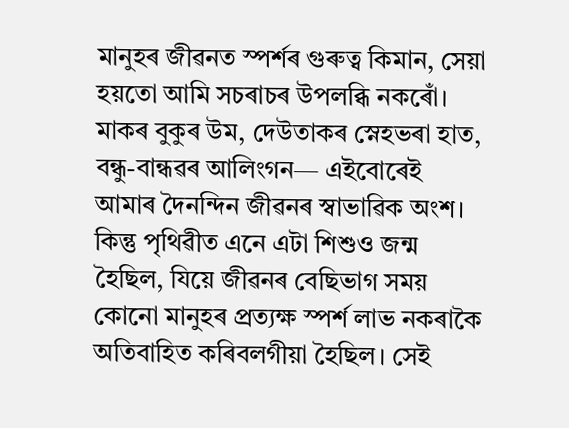মানুহৰ জীৱনত স্পৰ্শৰ গুৰুত্ব কিমান, সেয়া হয়তো আমি সচৰাচৰ উপলব্ধি নকৰোঁ। মাকৰ বুকুৰ উম, দেউতাকৰ স্নেহভৰা হাত, বন্ধু-বান্ধৱৰ আলিংগন— এইবোৰেই আমাৰ দৈনন্দিন জীৱনৰ স্বাভাৱিক অংশ। কিন্তু পৃথিৱীত এনে এটা শিশুও জন্ম হৈছিল, যিয়ে জীৱনৰ বেছিভাগ সময় কোনো মানুহৰ প্ৰত্যক্ষ স্পৰ্শ লাভ নকৰাকৈ অতিবাহিত কৰিবলগীয়া হৈছিল। সেই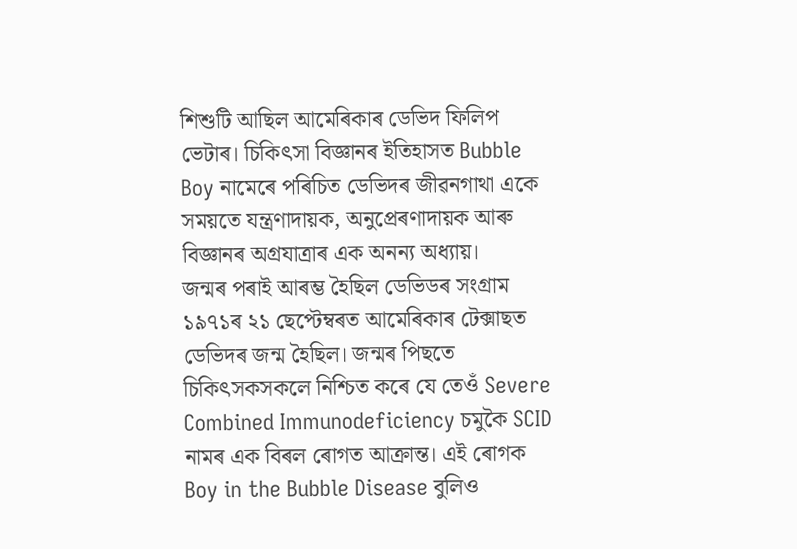শিশুটি আছিল আমেৰিকাৰ ডেভিদ ফিলিপ ভেটাৰ। চিকিৎসা বিজ্ঞানৰ ইতিহাসত Bubble Boy নামেৰে পৰিচিত ডেভিদৰ জীৱনগাথা একে সময়তে যন্ত্ৰণাদায়ক, অনুপ্ৰেৰণাদায়ক আৰু বিজ্ঞানৰ অগ্ৰযাত্ৰাৰ এক অনন্য অধ্যায়।
জন্মৰ পৰাই আৰম্ভ হৈছিল ডেভিডৰ সংগ্ৰাম
১৯৭১ৰ ২১ ছেপ্টেম্বৰত আমেৰিকাৰ টেক্সাছত ডেভিদৰ জন্ম হৈছিল। জন্মৰ পিছতে চিকিৎসকসকলে নিশ্চিত কৰে যে তেওঁ Severe Combined Immunodeficiency চমুকৈ SCID নামৰ এক বিৰল ৰোগত আক্ৰান্ত। এই ৰোগক Boy in the Bubble Disease বুলিও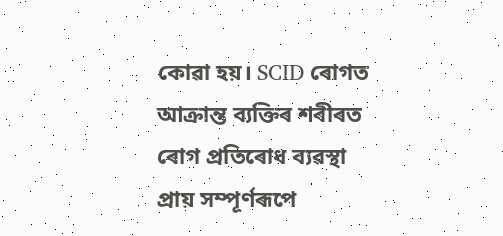কোৱা হয়। SCID ৰোগত আক্ৰান্ত ব্যক্তিৰ শৰীৰত ৰোগ প্ৰতিৰোধ ব্যৱস্থা প্ৰায় সম্পূৰ্ণৰূপে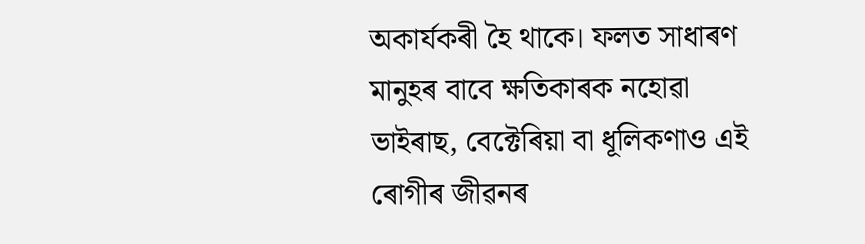অকাৰ্যকৰী হৈ থাকে। ফলত সাধাৰণ মানুহৰ বাবে ক্ষতিকাৰক নহোৱা ভাইৰাছ, বেক্টেৰিয়া বা ধূলিকণাও এই ৰোগীৰ জীৱনৰ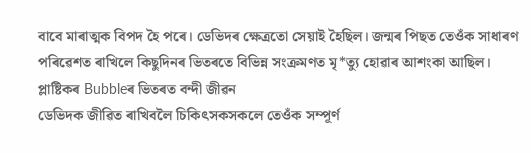বাবে মাৰাত্মক বিপদ হৈ পৰে। ডেভিদৰ ক্ষেত্ৰতো সেয়াই হৈছিল। জন্মৰ পিছত তেওঁক সাধাৰণ পৰিৱেশত ৰাখিলে কিছুদিনৰ ভিতৰতে বিভিন্ন সংক্ৰমণত মৃ*ত্যু হোৱাৰ আশংকা আছিল।
প্লাষ্টিকৰ Bubbleৰ ভিতৰত বন্দী জীৱন
ডেভিদক জীৱিত ৰাখিবলৈ চিকিৎসকসকলে তেওঁক সম্পূৰ্ণ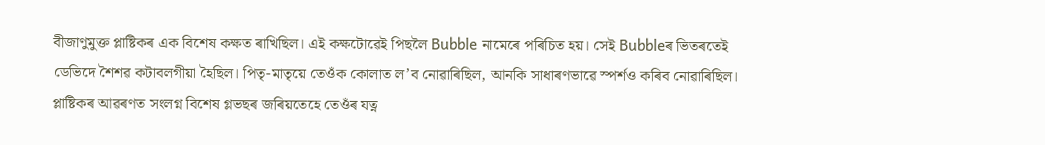বীজাণুমুক্ত প্লাষ্টিকৰ এক বিশেষ কক্ষত ৰাখিছিল। এই কক্ষটোৱেই পিছলৈ Bubble নামেৰে পৰিচিত হয়। সেই Bubbleৰ ভিতৰতেই ডেভিদে শৈশৱ কটাবলগীয়া হৈছিল। পিতৃ-মাতৃয়ে তেওঁক কোলাত ল’ব নোৱাৰিছিল, আনকি সাধাৰণভাৱে স্পৰ্শও কৰিব নোৱাৰিছিল। প্লাষ্টিকৰ আৱৰণত সংলগ্ন বিশেষ গ্লভছৰ জৰিয়তেহে তেওঁৰ যত্ন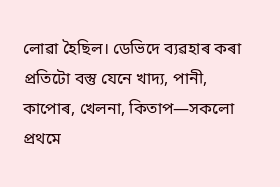লোৱা হৈছিল। ডেভিদে ব্যৱহাৰ কৰা প্ৰতিটো বস্তু যেনে খাদ্য, পানী, কাপোৰ, খেলনা, কিতাপ—সকলো প্ৰথমে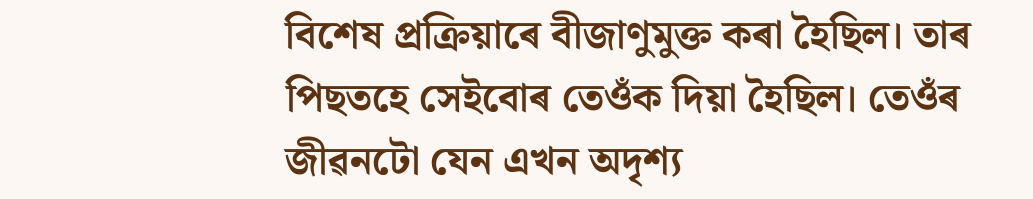বিশেষ প্ৰক্ৰিয়াৰে বীজাণুমুক্ত কৰা হৈছিল। তাৰ পিছতহে সেইবোৰ তেওঁক দিয়া হৈছিল। তেওঁৰ জীৱনটো যেন এখন অদৃশ্য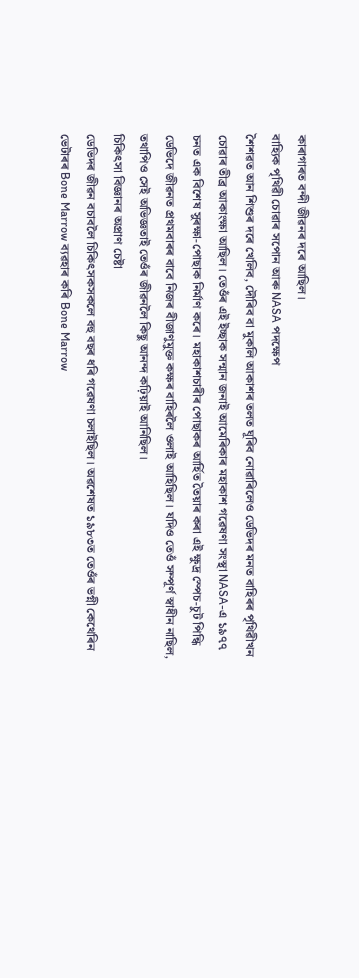কাৰাগাৰত বন্দী জীৱনৰ দৰে আছিল।
বাহ্যিক পৃথিৱী চোৱাৰ সপোন আৰু NASA পদক্ষেপ
শৈশৱত আন শিশুৰ দৰে খেলিব, দৌৰিব বা মুকলি আকাশৰ তলত ঘূৰিব নোৱাৰিলেও ডেভিদৰ মনত বাহিৰৰ পৃথিৱীখন চোৱাৰ তীব্ৰ আকাংক্ষা আছিল। তেওঁৰ এই ইচ্ছাক সন্মান জনাই আমেৰিকাৰ মহাকাশ গৱেষণা সংস্থা NASA-এ ১৯৭৭ চনত এক বিশেষ সুৰক্ষা-পোছাক নিৰ্মাণ কৰে। মহাকাশচাৰীৰ পোছাকৰ আৰ্হিত তৈয়াৰ কৰা এই ক্ষুদ্ৰ স্পেচ-চুট পিন্ধি ডেভিদে জীৱনত প্ৰথমবাৰৰ বাবে নিজৰ বীজাণুমুক্ত কক্ষৰ বাহিৰলৈ ওলাই আহিছিল। যদিও তেওঁ সম্পূৰ্ণ স্বাধীন নাছিল, তথাপিও সেই অভিজ্ঞতাই তেওঁৰ জীৱনলৈ কিছু আনন্দ কঢ়িয়াই আনিছিল।
চিকিৎসা বিজ্ঞানৰ অপ্ৰাণ চেষ্টা
ডেভিদৰ জীৱন বচাবলৈ চিকিৎসকসকলে বহু বছৰ ধৰি গৱেষণা চলাইছিল। অৱশেষত ১৯৮৩ত তেওঁৰ ভগ্নী কেথেৰিন ভেটাৰৰ Bone Marrow ব্যৱহাৰ কৰি Bone Marrow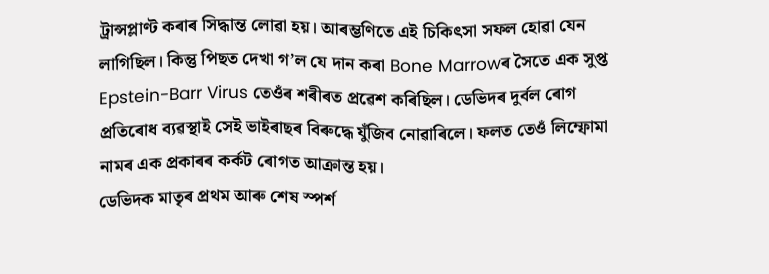ট্ৰান্সপ্লাণ্ট কৰাৰ সিদ্ধান্ত লোৱা হয়। আৰম্ভণিতে এই চিকিৎসা সফল হোৱা যেন লাগিছিল। কিন্তু পিছত দেখা গ’ল যে দান কৰা Bone Marrowৰ সৈতে এক সুপ্ত Epstein-Barr Virus তেওঁৰ শৰীৰত প্ৰৱেশ কৰিছিল। ডেভিদৰ দুৰ্বল ৰোগ প্ৰতিৰোধ ব্যৱস্থাই সেই ভাইৰাছৰ বিৰুদ্ধে যুঁজিব নোৱাৰিলে। ফলত তেওঁ লিম্ফোমা নামৰ এক প্ৰকাৰৰ কৰ্কট ৰোগত আক্ৰান্ত হয়।
ডেভিদক মাতৃৰ প্ৰথম আৰু শেষ স্পৰ্শ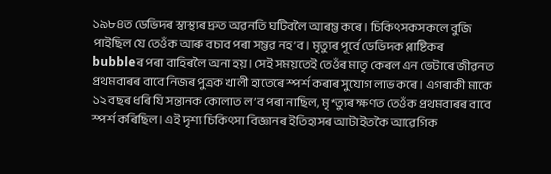১৯৮৪ত ডেভিদৰ স্বাস্থ্যৰ দ্রুত অৱনতি ঘটিবলৈ আৰম্ভ কৰে। চিকিৎসকসকলে বুজি পাইছিল যে তেওঁক আৰু বচাব পৰা সম্ভৱ নহ’ব। মৃত্যুৰ পূৰ্বে ডেভিদক প্লাষ্টিকৰ bubbleৰ পৰা বাহিৰলৈ অনা হয়। সেই সময়তেই তেওঁৰ মাতৃ কেৰল এন ভেটাৰে জীৱনত প্ৰথমবাৰৰ বাবে নিজৰ পুত্ৰক খালী হাতেৰে স্পৰ্শ কৰাৰ সুযোগ লাভ কৰে। এগৰাকী মাকে ১২ বছৰ ধৰি যি সন্তানক কোলাত ল’ব পৰা নাছিল, মৃ*ত্যুৰ ক্ষণত তেওঁক প্ৰথমবাৰৰ বাবে স্পৰ্শ কৰিছিল। এই দৃশ্য চিকিৎসা বিজ্ঞানৰ ইতিহাসৰ আটাইতকৈ আৱেগিক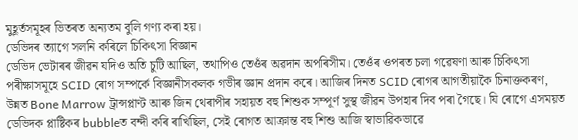মুহূৰ্তসমূহৰ ভিতৰত অন্যতম বুলি গণ্য কৰা হয়।
ডেভিদৰ ত্যাগে সলনি কৰিলে চিকিৎসা বিজ্ঞান
ডেভিদ ভেটাৰৰ জীৱন যদিও অতি চুটি আছিল, তথাপিও তেওঁৰ অৱদান অপৰিসীম। তেওঁৰ ওপৰত চলা গৱেষণা আৰু চিকিৎসা পৰীক্ষাসমূহে SCID ৰোগ সম্পৰ্কে বিজ্ঞানীসকলক গভীৰ জ্ঞান প্ৰদান কৰে। আজিৰ দিনত SCID ৰোগৰ আগতীয়াকৈ চিনাক্তকৰণ, উন্নত Bone Marrow ট্ৰান্সপ্লাণ্ট আৰু জিন থেৰাপীৰ সহায়ত বহু শিশুক সম্পূৰ্ণ সুস্থ জীৱন উপহাৰ দিব পৰা গৈছে। যি ৰোগে এসময়ত ডেভিদক প্লাষ্টিকৰ bubbleত বন্দী কৰি ৰাখিছিল, সেই ৰোগত আক্ৰান্ত বহু শিশু আজি স্বাভাৱিকভাৱে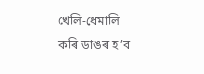খেলি-ধেমালি কৰি ডাঙৰ হ’ব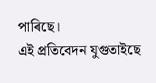পাৰিছে।
এই প্ৰতিবেদন যুগুতাইছে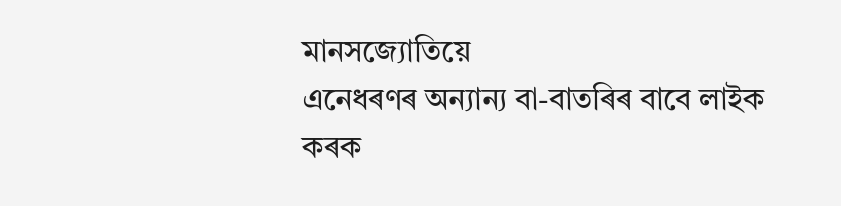মানসজ্যোতিয়ে
এনেধৰণৰ অন্যান্য বা-বাতৰিৰ বাবে লাইক কৰক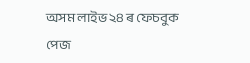অসম লাইভ ২৪ ৰ ফেচবুক পেজ